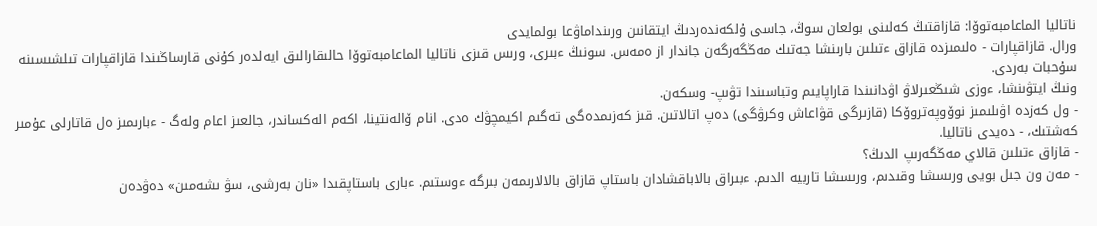ناتاليا الماعامبەتوۆا: قازاقتىڭ كەلىنى بولعان سوڭ، جاسى ۇلكەندەردىڭ ايتقانىن ورىنداماۋعا بولمايدى
ورال. قازاقپارات - ەلىمىزدە قازاق ءتىلىن بارىنشا جەتىك مەڭگەرگەن جاندار از ەمەس. سونىڭ ءبىرى، ورىس قىزى ناتاليا الماعامبەتوۆا حالىقارالىق ايەلدەر كۇنى قارساڭىندا قازاقپارات تىلشىسىنە سۇحبات بەردى.
ونىڭ ايتۋىنشا، ءوزى شىڭعىرلاۋ اۋدانىندا قاراپايىم وتباسىندا تۋىپ- وسكەن.
- ول كەزدە اۋىلىمىز نوۆوپەتروۆكا (قازىرگى قۋاعاش وكرۋگى) دەپ اتالاتىن. قىز كەزىمدەگى تەگىم اكيمچۋك ەدى. انام ۆالەنتينا، اكەم الەكساندر، جالعىز اعام ولەگ - ءبارىمىز ەل قاتارلى عۇمىر كەشتىك، - دەيدى ناتاليا.
- قازاق ءتىلىن قالاي مەڭگەرىپ الدىڭ؟
- مەن ون جىل بويى ورىسشا وقىدىم، ورىسشا تاربيە الدىم. ءبىراق بالاباقشادان باستاپ قازاق بالالارىمەن بىرگە ءوستىم. ءبارى باستاپقىدا «نان بەرشى، سۋ ىشەمىن» دەۋدەن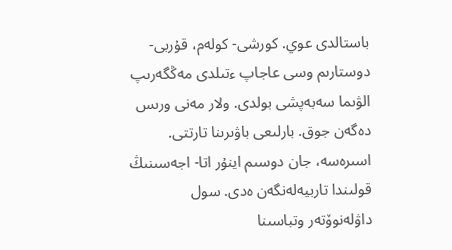باستالدى عوي. كورشى- كولەم، قۇربى- دوستارىم وسى عاجاپ ءتىلدى مەڭگەرىپ الۋىما سەبەپشى بولدى. ولار مەنى ورىس دەگەن جوق. بارلىعى باۋىرىنا تارتتى. اسىرەسە، جان دوسىم اينۇر اتا- اجەسىنىڭ قولىندا تاربيەلەنگەن ەدى. سول داۋلەنوۆتەر وتباسىنا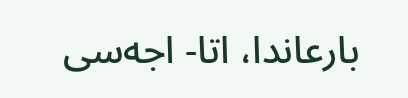بارعاندا، اتا- اجەسى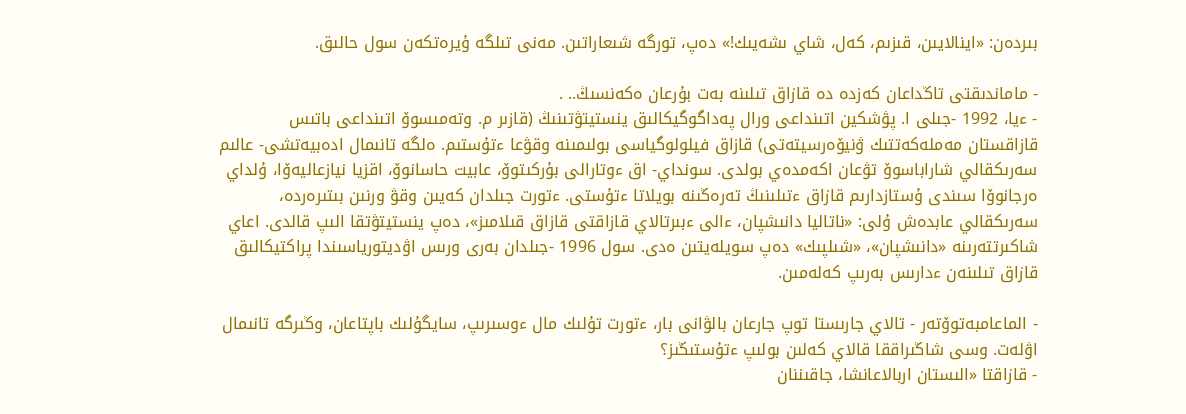بىردەن: «اينالايىن، قىزىم، كەل، شاي ىشەيىك!» دەپ، تورگە شىعاراتىن. مەنى تىلگە ۇيرەتكەن سول حالىق.

- ماماندىقتى تاڭداعان كەزدە دە قازاق تىلىنە بەت بۇرعان ەكەنسىڭ.. .
- ءيا، 1992 -جىلى ا. پۋشكين اتىنداعى ورال پەداگوگيكالىق ينستيتۋتىنىڭ (قازىر م. وتەمىسوۆ اتىنداعى باتىس قازاقستان مەملەكەتتىك ۋنيۆەرسيتەتى) قازاق فيلولوگياسى بولىمىنە وقۋعا ءتۇستىم. ەلگە تانىمال ادەبيەتشى- عالىم سەرىكقالي شاراباسوۆ تۋعان اكەمدەي بولدى. سونداي- اق ءوتارالى بۇركىتوۆ، عابيت حاسانوۆ، اقزيا نيازعاليەۆا، ۇلداي ەرجانوۆا سىندى ۇستازدارىم قازاق ءتىلىنىڭ تەرەڭىنە بويلاتا ءتۇستى. ءتورت جىلدان كەيىن وقۋ ورنىن بىتىرەردە، سەرىكقالي عابدەش ۇلى: «ناتاليا دانىشپان، ءالى ءبىرتالاي قازاقتى قازاق قىلامىز»، دەپ ينستيتۋتقا الىپ قالدى. اعاي شاكىرتتەرىنە «دانىشپان»، «شىلپىك» دەپ سويلەيتىن ەدى. سول 1996 -جىلدان بەرى ورىس اۋديتورياسىندا پراكتيكالىق قازاق تىلىنەن ءدارىس بەرىپ كەلەمىن.

- الماعامبەتوۆتەر - تالاي جارىستا توپ جارعان بالۋانى بار، ءتورت تۇلىك مال ءوسىرىپ، سايگۇلىك باپتاعان، وڭىرگە تانىمال اۋلەت. وسى شاڭىراققا قالاي كەلىن بولىپ ءتۇستىڭىز؟
- قازاقتا «الىستان اربالاعانشا، جاقىننان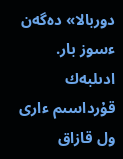دوربالا» دەگەن ءسوز بار. ادىلبەك قۇرداسىم ءارى ول قازاق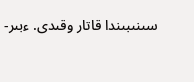سىنىبىندا قاتار وقىدى. ءبىر-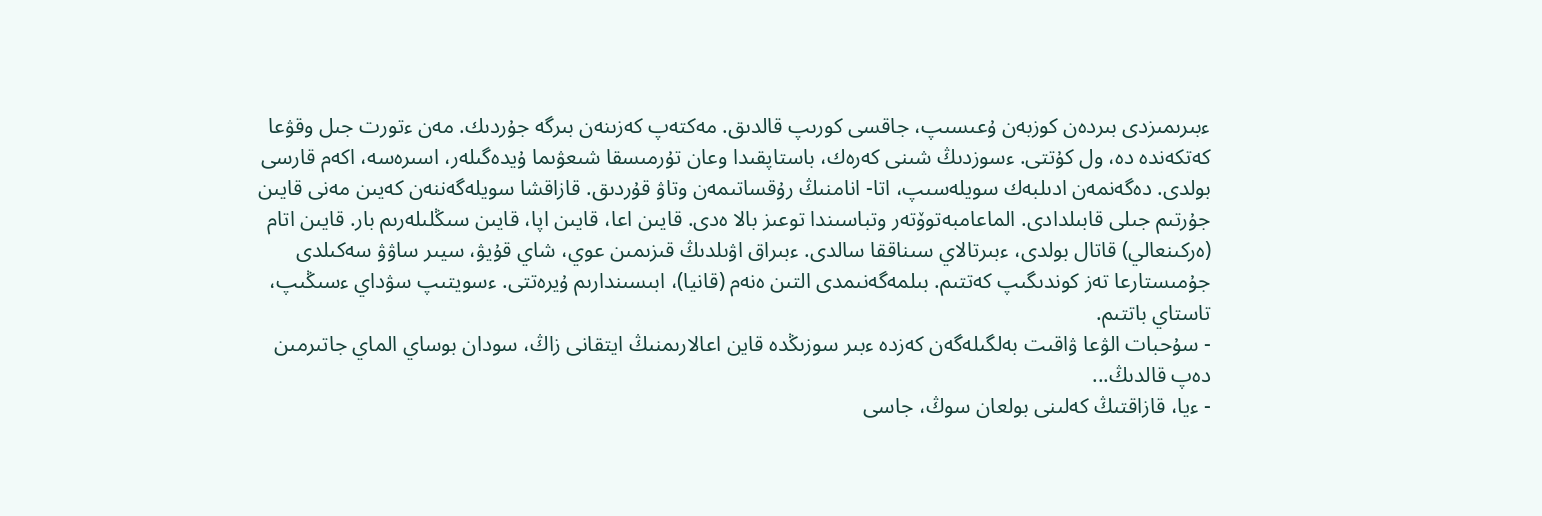ءبىرىمىزدى بىردەن كوزبەن ۇعىسىپ، جاقسى كورىپ قالدىق. مەكتەپ كەزىنەن بىرگە جۇردىك. مەن ءتورت جىل وقۋعا كەتكەندە دە، ول كۇتتى. ءسوزدىڭ شىنى كەرەك، باستاپقىدا وعان تۇرمىسقا شىعۋىما ۇيدەگىلەر، اسىرەسە، اكەم قارسى بولدى. دەگەنمەن ادىلبەك سويلەسىپ، اتا- انامنىڭ رۇقساتىمەن وتاۋ قۇردىق. قازاقشا سويلەگەننەن كەيىن مەنى قايىن جۇرتىم جىلى قابىلدادى. الماعامبەتوۆتەر وتباسىندا توعىز بالا ەدى. قايىن اعا، قايىن اپا، قايىن سىڭلىلەرىم بار. قايىن اتام (ەركىنعالي) قاتال بولدى، ءبىرتالاي سىناققا سالدى. ءبىراق اۋىلدىڭ قىزىمىن عوي، شاي قۇيۋ، سيىر ساۋۋ سەكىلدى جۇمىستارعا تەز كوندىگىپ كەتتىم. بىلمەگەنىمدى التىن ەنەم (قانيا)، ابىسىندارىم ۇيرەتتى. ءسويتىپ سۋداي ءسىڭىپ، تاستاي باتتىم.
- سۇحبات الۋعا ۋاقىت بەلگىلەگەن كەزدە ءبىر سوزىڭدە قاين اعالارىمنىڭ ايتقانى زاڭ، سودان بوساي الماي جاتىرمىن دەپ قالدىڭ...
- ءيا، قازاقتىڭ كەلىنى بولعان سوڭ، جاسى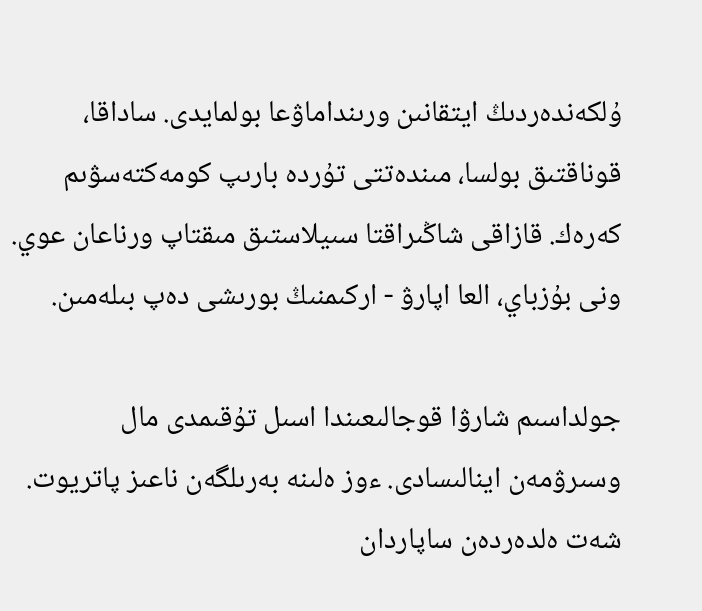ۇلكەندەردىڭ ايتقانىن ورىنداماۋعا بولمايدى. ساداقا، قوناقتىق بولسا، مىندەتتى تۇردە بارىپ كومەكتەسۋىم كەرەك. قازاقى شاڭىراقتا سىيلاستىق مىقتاپ ورناعان عوي. ونى بۇزباي، العا اپارۋ - اركىمنىڭ بورىشى دەپ بىلەمىن.

جولداسىم شارۋا قوجالىعىندا اسىل تۇقىمدى مال وسىرۋمەن اينالىسادى. ءوز ەلىنە بەرىلگەن ناعىز پاتريوت. شەت ەلدەردەن ساپاردان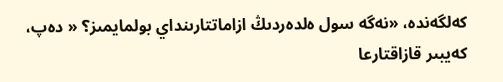كەلگەندە، «نەگە سول ەلدەردىڭ ازاماتتارىنداي بولمايمىز؟ « دەپ، كەيبىر قازاقتارعا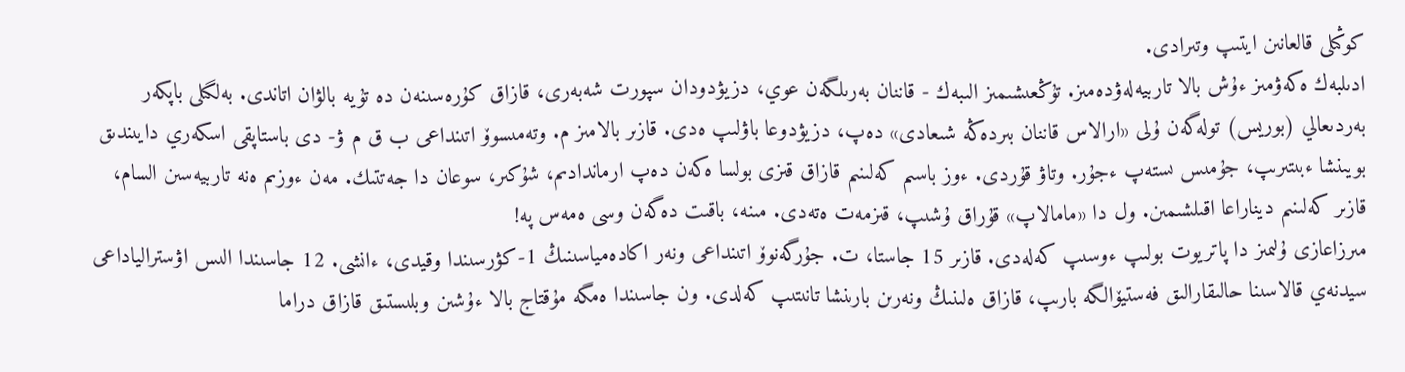كوڭىلى قالعانىن ايتىپ وتىرادى.
ادىلبەك ەكەۋمىز ءۇش بالا تاربيەلەۋدەمىز. تۇڭعىشىمىز الىبەك - قاننان بەرىلگەن عوي، دزيۋدودان سپورت شەبەرى، قازاق كۇرەسىنەن دە تۇيە بالۋان اتاندى. بەلگىلى باپكەر بەردىعالي (بوريس) تولەگەن ۇلى «ارالاس قاننان بىردەڭە شىعادى» دەپ، دزيۋدوعا باۋلىپ ەدى. قازىر بالامىز م. وتەمىسوۆ اتىنداعى ب ق م ۋ- دى باستاپقى اسكەري دايىندىق بويىنشا ءبىتىرىپ، جۇمىس ىستەپ ءجۇر. وتاۋ قۇردى. ءوز باسىم كەلىنىم قازاق قىزى بولسا ەكەن دەپ ارماندادىم، شۇكىر، سوعان دا جەتتىك. مەن ءوزىم ەنە تاربيەسىن السام، قازىر كەلىنىم ديناراعا اقىلشىمىن. ول دا «مامالاپ» قۇراق ۇشىپ، قىزمەت ەتەدى. مىنە، باقىت دەگەن وسى ەمەس پە!
مىرزاعازى ۇلىمىز دا پاتريوت بولىپ ءوسىپ كەلەدى. قازىر 15 جاستا، ت. جۇرگەنوۆ اتىنداعى ونەر اكادەمياسىنىڭ 1-كۋرسىندا وقيدى، ءانشى. 12 جاسىندا الىس اۋسترالياداعى سيدنەي قالاسىنا حالىقارالىق فەستيۆالگە بارىپ، قازاق ەلىنىڭ ونەرىن بارىنشا تانىتىپ كەلدى. ون جاسىندا ەمگە مۇقتاج بالا ءۇشىن وبلىستىق قازاق دراما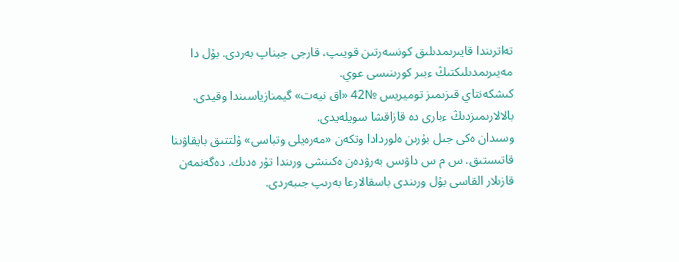تەاترىندا قايىرىمدىلىق كونسەرتىن قويىپ، قارجى جيناپ بەردى. بۇل دا مەيىرىمدىلىكتىڭ ءبىر كورىنىسى عوي.
كىشكەنتاي قىزىمىز توميريس №42 «اق نيەت» گيمنازياسىندا وقيدى. بالالارىمىزدىڭ ءبارى دە قازاقشا سويلەيدى.
وسىدان ەكى جىل بۇرىن ەلوردادا وتكەن «مەرەيلى وتباسى» ۇلتتىق بايقاۋىنا قاتىستىق. س م س داۋىس بەرۋدەن ەكىنشى ورىندا تۇر ەدىك. دەگەنمەن قازىلار القاسى بۇل ورىندى باسقالارعا بەرىپ جىبەردى.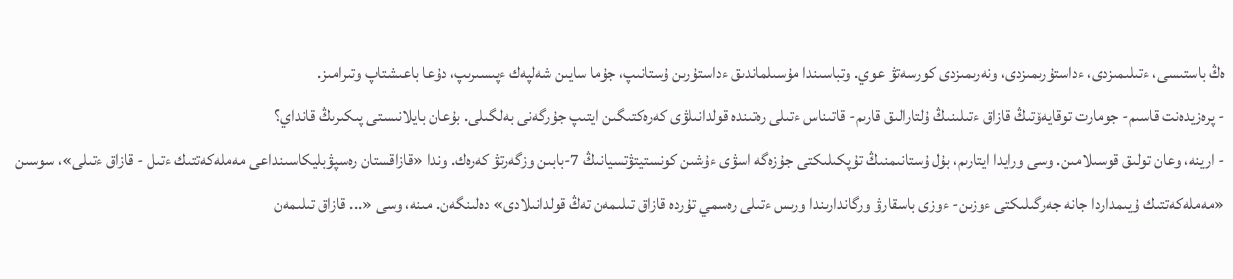ەڭ باستىسى، ءتىلىمىزدى، ءداستۇرىمىزدى، ونەرىمىزدى كورسەتۋ عوي. وتباسىندا مۇسىلماندىق ءداستۇرىن ۇستانىپ، جۇما سايىن شەلپەك ءپىسىرىپ، دۇعا باعىشتاپ وتىرامىز.
- پرەزيدەنت قاسىم- جومارت توقايەۆتىڭ قازاق ءتىلىنىڭ ۇلتارالىق قارىم- قاتىناس ءتىلى رەتىندە قولدانىلۋى كەرەكتىگىن ايتىپ جۇرگەنى بەلگىلى. بۇعان بايلانىستى پىكىرىڭ قانداي؟
- ارينە، وعان تولىق قوسىلامىن. وسى ورايدا ايتارىم، بۇل ۇستانىمنىڭ تۇپكىلىكتى جۇزەگە اسۋى ءۇشىن كونستيتۋتسيانىڭ 7-بابىن وزگەرتۋ كەرەك. وندا «قازاقستان رەسپۋبليكاسىنداعى مەملەكەتتىك ءتىل - قازاق ءتىلى»، سوسىن «مەملەكەتتىك ۇيىمداردا جانە جەرگىلىكتى ءوزىن- ءوزى باسقارۋ ورگاندارىندا ورىس ءتىلى رەسمي تۇردە قازاق تىلىمەن تەڭ قولدانىلادى» دەلىنگەن. مىنە، وسى «... قازاق تىلىمەن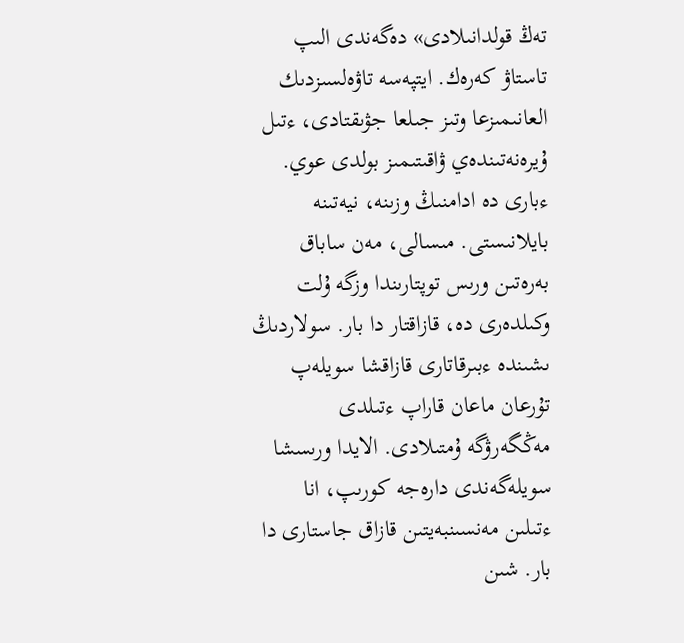تەڭ قولدانىلادى» دەگەندى الىپ تاستاۋ كەرەك. ايتپەسە تاۋەلسىزدىك العانىمىزعا وتىز جىلعا جۋىقتادى، ءتىل ۇيرەنەتىندەي ۋاقىتىمىز بولدى عوي. ءبارى دە ادامنىڭ وزىنە، نيەتىنە بايلانىستى. مىسالى، مەن ساباق بەرەتىن ورىس توپتارىندا وزگە ۇلت وكىلدەرى دە، قازاقتار دا بار. سولاردىڭ ىشىندە ءبىرقاتارى قازاقشا سويلەپ تۇرعان ماعان قاراپ ءتىلدى مەڭگەرۋگە ۇمتىلادى. الايدا ورىسشا سويلەگەندى دارەجە كورىپ، انا ءتىلىن مەنسىنبەيتىن قازاق جاستارى دا بار. شىن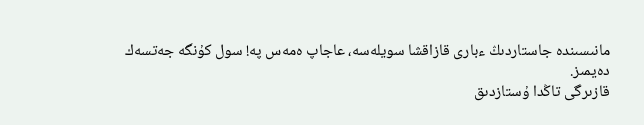مانىسىندە جاستاردىڭ ءبارى قازاقشا سويلەسە، عاجاپ ەمەس پە! سول كۇنگە جەتسەك دەيمىز.
قازىرگى تاڭدا ۇستازدىق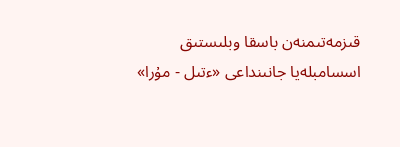قىزمەتىمنەن باسقا وبلىستىق اسسامبلەيا جانىنداعى «ءتىل - مۇرا»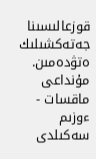قوزعالىسىنا جەتەكشىلىك ەتۋدەمىن. مۇنداعى ماقسات - ءوزىم سەكىلدى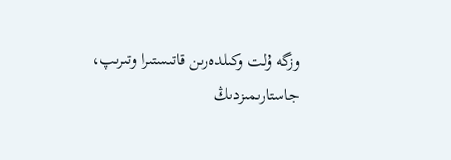وزگە ۇلت وكىلدەرىن قاتىستىرا وتىرىپ، جاستارىمىزدىڭ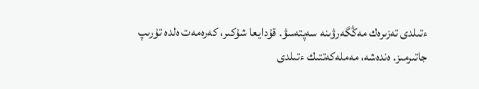ءتىلدى تەزىرەك مەڭگەرۋىنە سەپتەسۋ. قۇدايعا شۇكىر، كەرەمەت ەلدە تۇرىپ جاتىرمىز. ەندەشە، مەملەكەتتىك ءتىلدى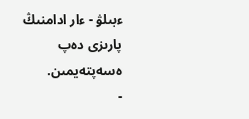ءبىلۋ - ءار ادامنىڭ پارىزى دەپ ەسەپتەيمىن.
-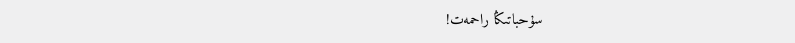سۇحباتىڭا راحمەت!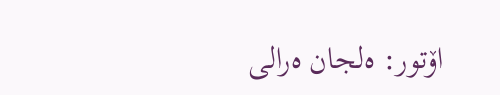اۆتور: ەلجان ەرالى